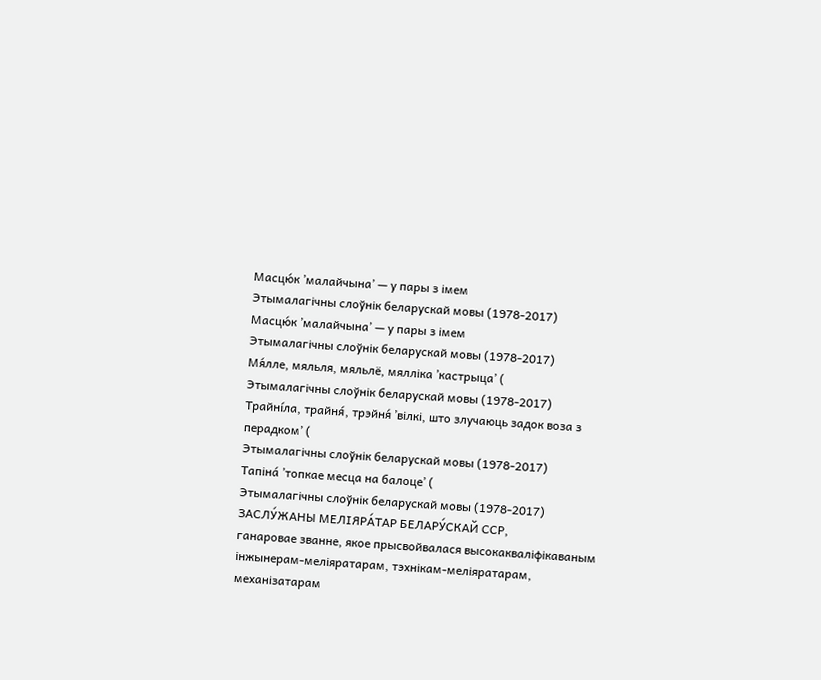Масцю́к ’малайчына’ — у пары з імем
Этымалагічны слоўнік беларускай мовы (1978-2017)
Масцю́к ’малайчына’ — у пары з імем
Этымалагічны слоўнік беларускай мовы (1978-2017)
Мя́лле, мяльля, мяльлё, мялліка ’кастрыца’ (
Этымалагічны слоўнік беларускай мовы (1978-2017)
Трайні́ла, трайня́, трэйня́ ’вілкі, што злучаюць задок воза з перадком’ (
Этымалагічны слоўнік беларускай мовы (1978-2017)
Тапіна́ ’топкае месца на балоце’ (
Этымалагічны слоўнік беларускай мовы (1978-2017)
ЗАСЛУ́ЖАНЫ МЕЛІЯРА́ТАР БЕЛАРУ́СКАЙ ССР,
ганаровае званне, якое прысвойвалася высокакваліфікаваным інжынерам-меліяратарам, тэхнікам-меліяратарам, механізатарам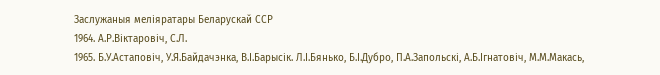Заслужаныя меліяратары Беларускай ССР
1964. А.Р.Віктаровіч, С.Л.
1965. Б.У.Астаповіч, У.Я.Байдачэнка, В.І.Барысік. Л.І.Бянько, Б.І.Дубро, П.А.Запольскі, А.Б.Ігнатовіч, М.М.Макась,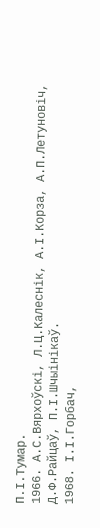П.І.Тумар.
1966. А.С.Вярхоўскі, Л.Ц.Калеснік, А.І.Корза, А.П.Летуновіч, Д.Ф.Райцаў, П.І.Шчыінікаў.
1968. І.І.Горбач,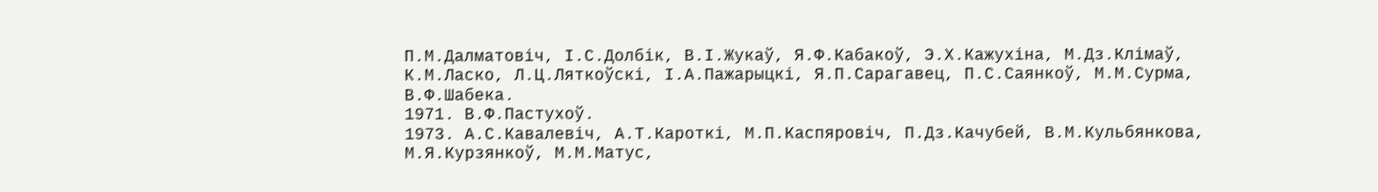П.М.Далматовіч, І.С.Долбік, В.І.Жукаў, Я.Ф.Кабакоў, Э.Х.Кажухіна, М.Дз.Клімаў, К.М.Ласко, Л.Ц.Ляткоўскі, І.А.Пажарыцкі, Я.П.Сарагавец, П.С.Саянкоў, М.М.Сурма, В.Ф.Шабека.
1971. В.Ф.Пастухоў.
1973. А.С.Кавалевіч, А.Т.Кароткі, М.П.Каспяровіч, П.Дз.Качубей, В.М.Кульбянкова, М.Я.Курзянкоў, М.М.Матус,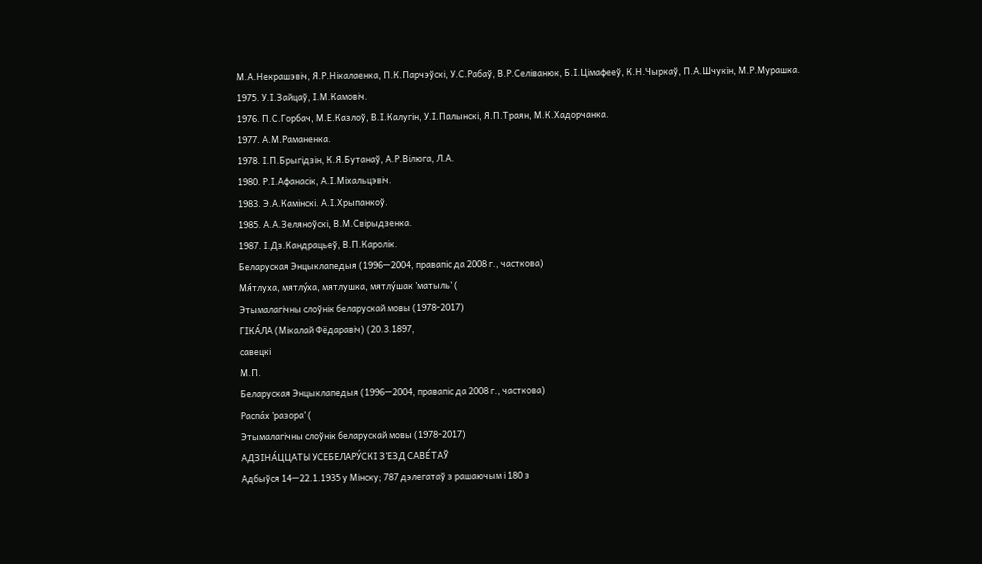М.А.Некрашэвіч, Я.Р.Нікалаенка, П.К.Парчэўскі, У.С.Рабаў, В.Р.Селіванюк, Б.І.Цімафееў, К.Н.Чыркаў, П.А.Шчукін, М.Р.Мурашка.
1975. У.І.Зайцаў, І.М.Камовіч.
1976. П.С.Горбач, М.Е.Казлоў, В.І.Калугін, У.І.Палынскі, Я.П.Траян, М.К.Хадорчанка.
1977. А.М.Раманенка.
1978. І.П.Брыгідзін, К.Я.Бутанаў, А.Р.Вілюга, Л.А.
1980. Р.І.Афанасік, А.І.Міхальцэвіч.
1983. Э.А.Камінскі. А.І.Хрыпанкоў.
1985. А.А.Зеляноўскі, В.М.Свірыдзенка.
1987. І.Дз.Кандрацьеў, В.П.Каролік.
Беларуская Энцыклапедыя (1996—2004, правапіс да 2008 г., часткова)
Мя́тлуха, мятлу́ха, мятлушка, мятлу́шак ’матыль’ (
Этымалагічны слоўнік беларускай мовы (1978-2017)
ГІКА́ЛА (Мікалай Фёдаравіч) (20.3.1897,
савецкі
М.П.
Беларуская Энцыклапедыя (1996—2004, правапіс да 2008 г., часткова)
Распа́х ’разора’ (
Этымалагічны слоўнік беларускай мовы (1978-2017)
АДЗІНА́ЦЦАТЫ УСЕБЕЛАРУ́СКІ З’ЕЗД САВЕ́ТАЎ
Адбыўся 14—22.1.1935 у Мінску; 787 дэлегатаў з рашаючым і 180 з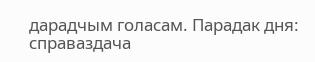дарадчым голасам. Парадак дня: справаздача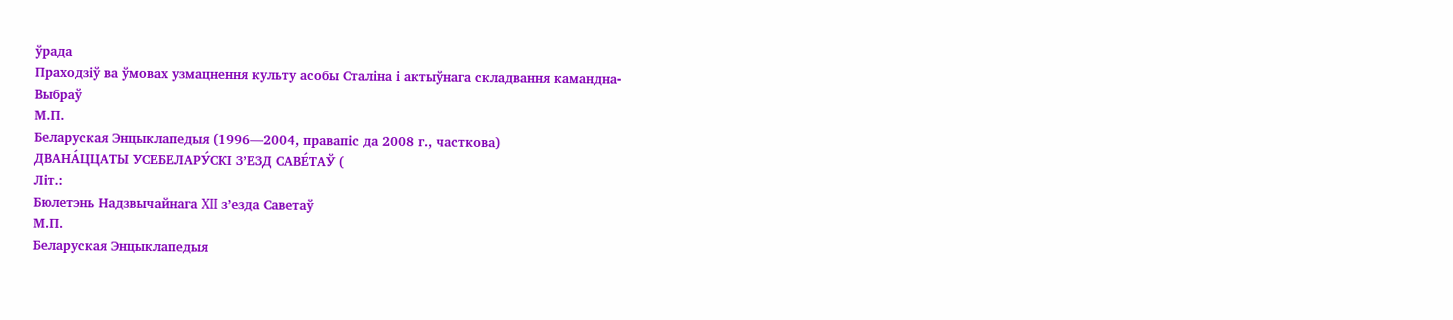ўрада
Праходзіў ва ўмовах узмацнення культу асобы Сталіна і актыўнага складвання камандна-
Выбраў
М.П.
Беларуская Энцыклапедыя (1996—2004, правапіс да 2008 г., часткова)
ДВАНА́ЦЦАТЫ УСЕБЕЛАРУ́СКІ З’ЕЗД САВЕ́ТАЎ (
Літ.:
Бюлетэнь Надзвычайнага XII з’езда Саветаў
М.П.
Беларуская Энцыклапедыя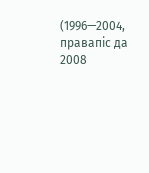(1996—2004, правапіс да 2008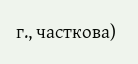г., часткова)